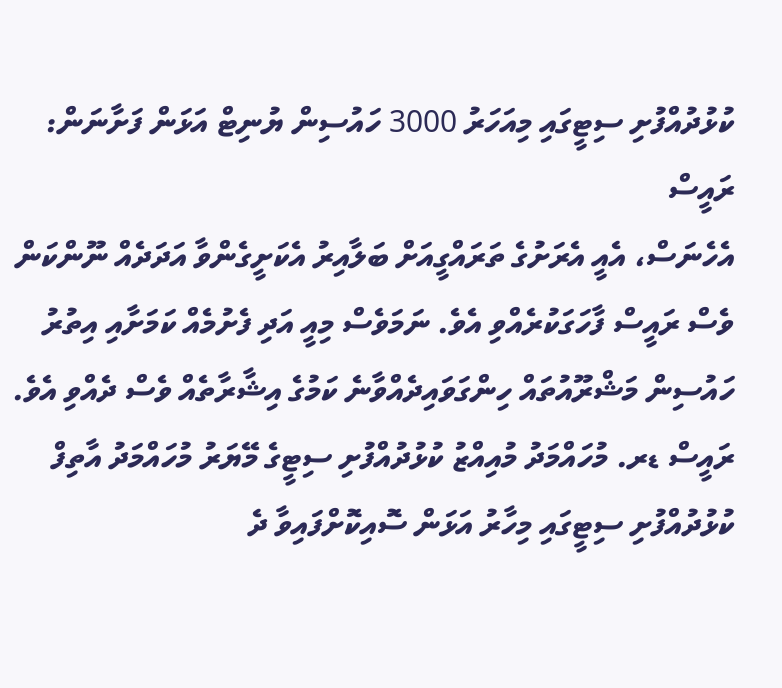ކުޅުދުއްފުށި ސިޓީގައި މިއަހަރު 3000 ހައުސިން ޔުނިޓް އަޅަން ފަށާނަން: ރައީސް
އެހެނަސް، އެއީ އެރަށުގެ ތަރައްގީއަށް ބަލާއިރު އެކަށީގެންވާ އަދަދެއް ނޫންކަން ވެސް ރައީސް ފާހަގަކުރެއްވި އެވެ. ނަމަވެސް މިއީ އަދި ފެށުމެއް ކަމަށާއި އިތުރު ހައުސިން މަޝްރޫއުތައް ހިންގަވައިދެއްވާނެ ކަމުގެ އިޝާރާތެއް ވެސް ދެއްވި އެވެ.
ރައީސް ޑރ. މުހައްމަދު މުއިއްޒު ކުޅުދުއްފުށި ސިޓީގެ މޭޔަރު މުހައްމަދު އާތިފް
ކުޅުދުއްފުށި ސިޓީގައި މިހާރު އަޅަން ސޮއިކޮށްފައިވާ ދެ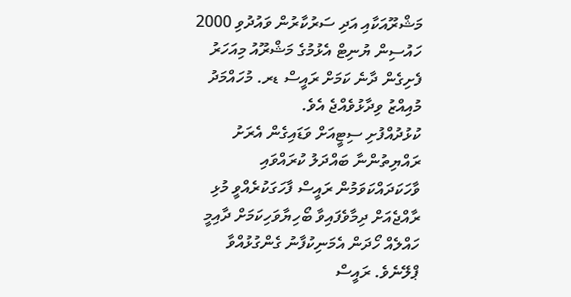މަޝްރޫއަކާއި އަދި ސަރުކާރުން ވައުދުވި 2000 ހައުސިން ޔުނިޓް އެޅުމުގެ މަޝްރޫއު މިއަހަރު ފެށިގެން ދާނެ ކަމަށް ރައީސް ޑރ. މުހައްމަދު މުއިއްޒު ވިދާޅުވެއްޖެ އެވެ.
ކުޅުދުއްފުށި ސިޓީއަށް ވަޑައިގެން އެރަށު ރައްޔިތުންނާ ބައްދަލު ކުރައްވައި ވާހަކަދައްކަވަމުން ރައީސް ފާހަގަކުރެއްވީ މުޅި ރާއްޖެއަށް ދިމާވެފައިވާ ބޯހިޔާވަހިކަމަށް ދާއިމީ ހައްލެއް ހޯދަން އެމަނިކުފާނު ގެންގުޅުއްވާ ޕްލޭނެވެ. ރައީސް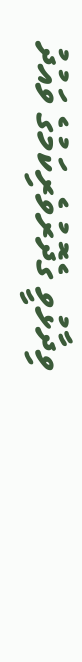ވިދާޅުވީ ގެދޮރުވެރިކަމުގެ ވައުދު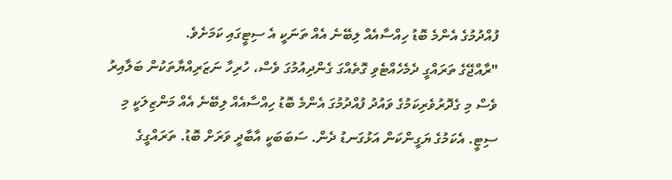ފުއްދުމުގެ އެންމެ ބޮޑު ހިއްސާއެއް ލިބޭނެ އެއް ތަނަކީ އެ ސިޓީގައި ކަމަށެވެ.
"ރާއްޖޭގެ ތަރައްގީ ދެމެހެއްޓެވި ގޮތެއްގަ ގެންދިއުމުގަ ވެސް، ހުރިހާ ނަޒަރިއްޔާތަކުން ބަލާއިރު ވެސް މި ގެދޮރުވެރިކަމުގެ ވައުދު ފުއްދުމުގަ އެންމެ ބޮޑު ހިއްސާއެއް ލިބޭނެ އެއް މަންޒިލަކީ މި ސިޓީ. އެކަމުގެ ޔަގީންކަން އަޅުގަނޑު ދެން. ސަބަބަކީ އާބާދީ ވަރަށް ބޮޑު. ތަރައްގީގެ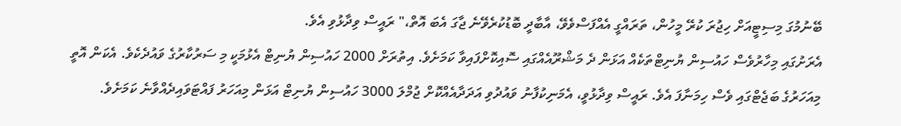ބޭނުމުގަ މިސިޓީއަށް ހިޖުރަ ކުރޭ މީހުން، ތަރައްގީ އެއްފަސްވެވޭ، އާބާދީ ބޮޑުކުރެވޭނެ ޖާގަ އެބަ އޮތް،" ރައީސް ވިދާޅުވި އެވެ.
އެރަށުގައި މިހާރުވެސް ހައުސިން ޔުނިޓްތަކެއް އަޅަން ދެ މަޝްރޫއެއްގައި ސޮއިކޮށްފައިވާ ކަމަށެވެ. އިތުރަށް 2000 ހައުސިން ޔުނިޓް އެޅުމަކީ މި ސަރުކާރުގެ ވައުދެކެވެ. އެކަން އޮތީ މިއަހަރުގެ ބަޖެޓްގައި ވެސް ހިމަނާފަ އެވެ. ރައީސް ވިދާޅުވީ، އެމަނިކުފާނު ވައުދުވި އަދަދާއެއްކޮށް ޖުމްލަ 3000 ހައުސިން ޔުނިޓް އަޅަން މިއަހަރު ފައްޓަވައިދެއްވާނެ ކަމަށެވެ.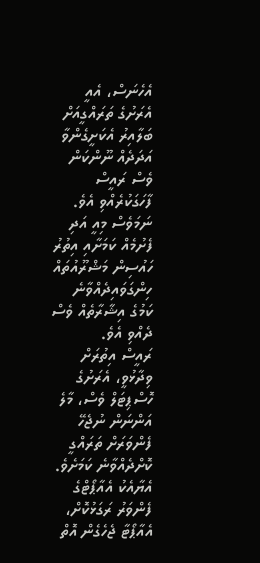އެހެނަސް، އެއީ އެރަށުގެ ތަރައްގީއަށް ބަލާއިރު އެކަށީގެންވާ އަދަދެއް ނޫންކަން ވެސް ރައީސް ފާހަގަކުރެއްވި އެވެ. ނަމަވެސް މިއީ އަދި ފެށުމެއް ކަމަށާއި އިތުރު ހައުސިން މަޝްރޫއުތައް ހިންގަވައިދެއްވާނެ ކަމުގެ އިޝާރާތެއް ވެސް ދެއްވި އެވެ.
ރައީސް އިތުރަށް ވިދާޅުވީ، އެރަށުގެ ހޮސްޕިޓަލް ވެސް، މާލެ އަންނަން ނުޖެހޭ ފެންވަރަށް ތަރައްގީ ކޮށްދެއްވާނެ ކަމަށެވެ. އެޔާއެކު އެއާޕޯޓްގެ ފެންވަރު ރަގަޅުކޮށް، އެއާޕޯޓާ ޖެހެގެން އޮތް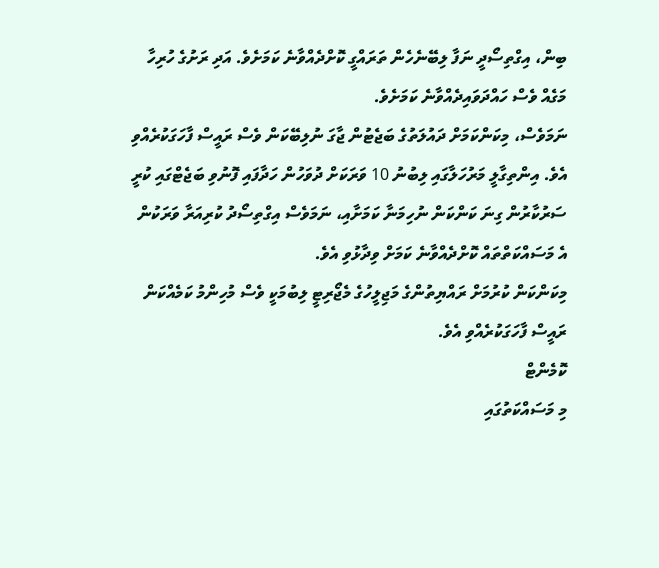ބިން، އިގްތިސޯދީ ނަފާ ލިބޭނެހެން ތަރައްގީ ކޮށްދެއްވާނެ ކަމަށެވެ. އަދި ރަށުގެ ހުރިހާ މަގެއް ވެސް ހައްދަވައިދެއްވާނެ ކަމަށެވެ.
ނަމަވެސް، މިކަންކަމަށް ދައުލަތުގެ ބަޖެޓުން ޖާގަ ނުލިބޭކަން ވެސް ރައީސް ފާހަގަކުރެއްވި އެވެ. އިންތިގާލީ މަރުހަލާގައި ލިބުނު 10 ވަރަކަށް ދުވަހުން ހަދާފައި ފޮނުވި ބަޖެޓްގައި ކުރީ ސަރުކާރުން ގިނަ ކަންކަން ނުހިމަނާ ކަމަށާއި، ނަމަވެސް އިގްތިސޯދު ކުރިއަރާ ވަރަކުން އެ މަސައްކަތްތައް ކޮށްދެއްވާނެ ކަމަށް ވިދާޅުވި އެވެ.
މިކަންކަން ކުރުމަށް ރައްޔިތުންގެ މަޖިލީހުގެ މެޖޯރިޓީ ލިބުމަކީ ވެސް މުހިންމު ކަމެއްކަން ރައީސް ފާހަގަކުރެއްވި އެވެ.
ކޮމެންޓް
މި މަސައްކަތުގައި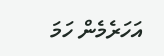އަހަރެމެން ހަމަ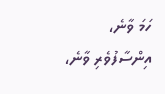ހަމަ ވާނެ، އިންސާފުވެރި ވާނެ،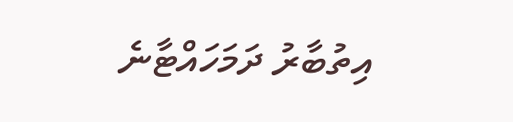އިތުބާރު ދަމަހައްޓާނެ